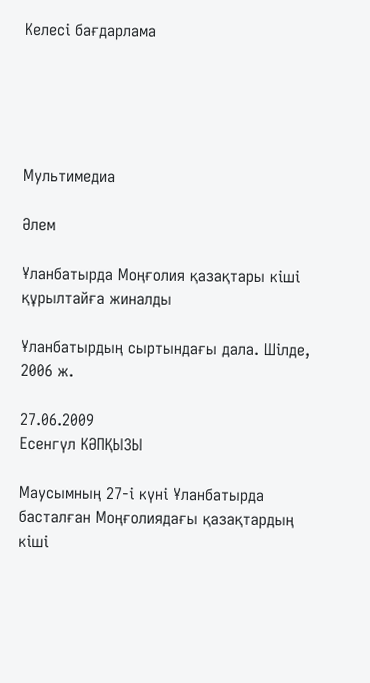Келесі бағдарлама





Мультимедиа

Әлем

Ұланбатырда Моңғолия қазақтары кіші құрылтайға жиналды

Ұланбатырдың сыртындағы дала. Шілде, 2006 ж.

27.06.2009
Есенгүл КӘПҚЫЗЫ

Маусымның 27-і күні Ұланбатырда басталған Моңғолиядағы қазақтардың кіші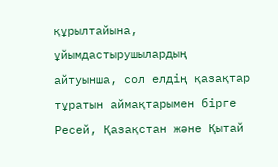құрылтайына, ұйымдастырушылардың айтуынша, сол елдің қазақтар тұратын аймақтарымен бірге Ресей, Қазақстан және Қытай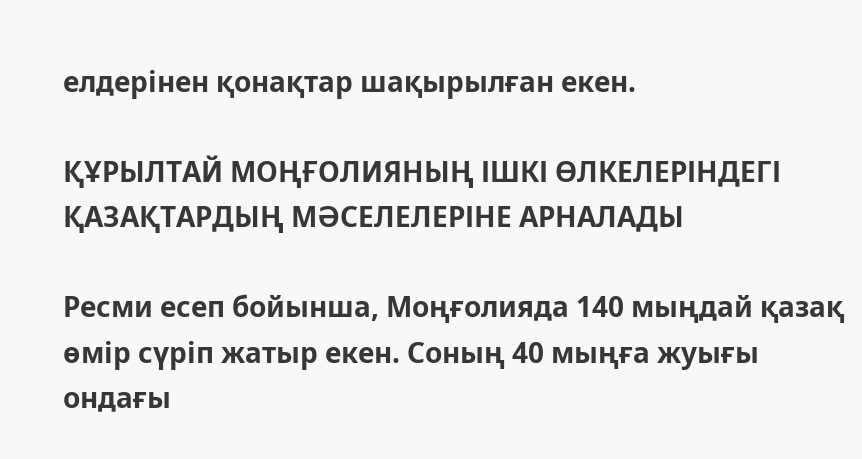елдерінен қонақтар шақырылған екен.

ҚҰРЫЛТАЙ МОҢҒОЛИЯНЫҢ ІШКІ ӨЛКЕЛЕРІНДЕГІ ҚАЗАҚТАРДЫҢ МӘСЕЛЕЛЕРІНЕ АРНАЛАДЫ

Ресми есеп бойынша, Моңғолияда 140 мыңдай қазақ өмір сүріп жатыр екен. Соның 40 мыңға жуығы ондағы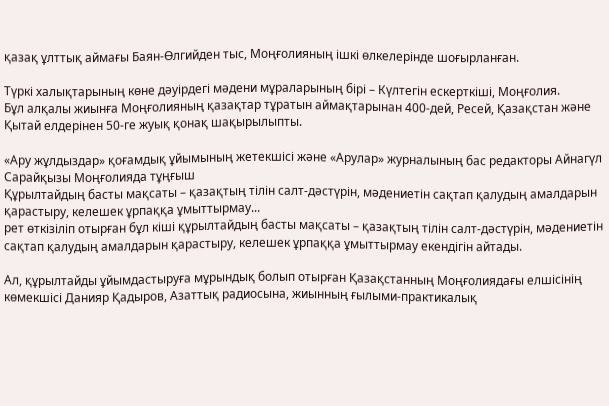қазақ ұлттық аймағы Баян-Өлгийден тыс, Моңғолияның ішкі өлкелерінде шоғырланған.

Түркі халықтарының көне дәуірдегі мәдени мұраларының бірі – Күлтегін ескерткіші, Моңғолия.
Бұл алқалы жиынға Моңғолияның қазақтар тұратын аймақтарынан 400-дей, Ресей, Қазақстан және Қытай елдерінен 50-ге жуық қонақ шақырылыпты.

«Ару жұлдыздар» қоғамдық ұйымының жетекшісі және «Арулар» журналының бас редакторы Айнагүл Сарайқызы Моңғолияда тұңғыш
Құрылтайдың басты мақсаты – қазақтың тілін салт-дәстүрін, мәдениетін сақтап қалудың амалдарын қарастыру, келешек ұрпаққа ұмыттырмау...
рет өткізіліп отырған бұл кіші құрылтайдың басты мақсаты – қазақтың тілін салт-дәстүрін, мәдениетін сақтап қалудың амалдарын қарастыру, келешек ұрпаққа ұмыттырмау екендігін айтады.

Ал, құрылтайды ұйымдастыруға мұрындық болып отырған Қазақстанның Моңғолиядағы елшісінің көмекшісі Данияр Қадыров, Азаттық радиосына, жиынның ғылыми-практикалық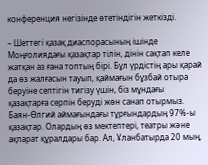конференция негізінде өтетіндігін жеткізді.

– Шеттегі қазақ диаспорасының ішінде Моңғолиядағы қазақтар тілін, дінін сақтап келе жатқан аз ғана топтың бірі. Бұл үрдістің ары қарай да өз жалғасын тауып, қаймағын бұзбай отыра беруіне септігін тигізу үшін, біз мұндағы қазақтарға серпін беруді жөн санап отырмыз. Баян-Өлгий аймағындағы тұрғындардың 97%-ы қазақтар. Олардың өз мектептері, театры және ақпарат құралдары бар. Ал, Ұланбатырда 20 мың,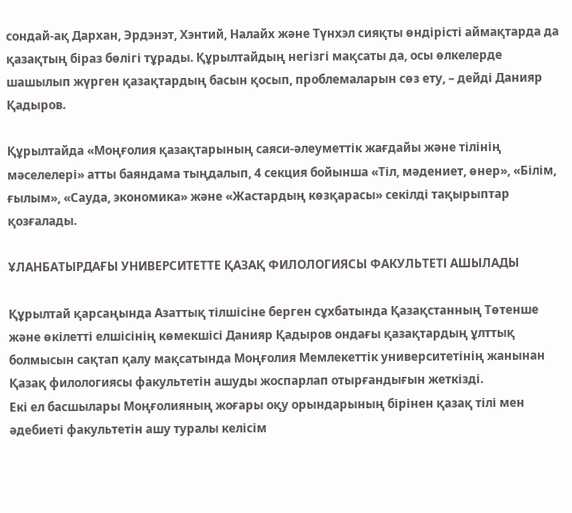сондай-ақ Дархан, Эрдэнэт, Хэнтий, Налайх және Түнхэл сияқты өндірісті аймақтарда да қазақтың біраз бөлігі тұрады. Құрылтайдың негізгі мақсаты да, осы өлкелерде шашылып жүрген қазақтардың басын қосып, проблемаларын сөз ету, – дейді Данияр Қадыров.

Құрылтайда «Моңғолия қазақтарының саяси-әлеуметтік жағдайы және тілінің мәселелері» атты баяндама тыңдалып, 4 секция бойынша «Тіл, мәдениет, өнер», «Білім, ғылым», «Сауда, экономика» және «Жастардың көзқарасы» секілді тақырыптар қозғалады.

ҰЛАНБАТЫРДАҒЫ УНИВЕРСИТЕТТЕ ҚАЗАҚ ФИЛОЛОГИЯСЫ ФАКУЛЬТЕТІ АШЫЛАДЫ

Құрылтай қарсаңында Азаттық тілшісіне берген сұхбатында Қазақстанның Төтенше және өкілетті елшісінің көмекшісі Данияр Қадыров ондағы қазақтардың ұлттық болмысын сақтап қалу мақсатында Моңғолия Мемлекеттік университетінің жанынан Қазақ филологиясы факультетін ашуды жоспарлап отырғандығын жеткізді.
Екі ел басшылары Моңғолияның жоғары оқу орындарының бірінен қазақ тілі мен әдебиеті факультетін ашу туралы келісім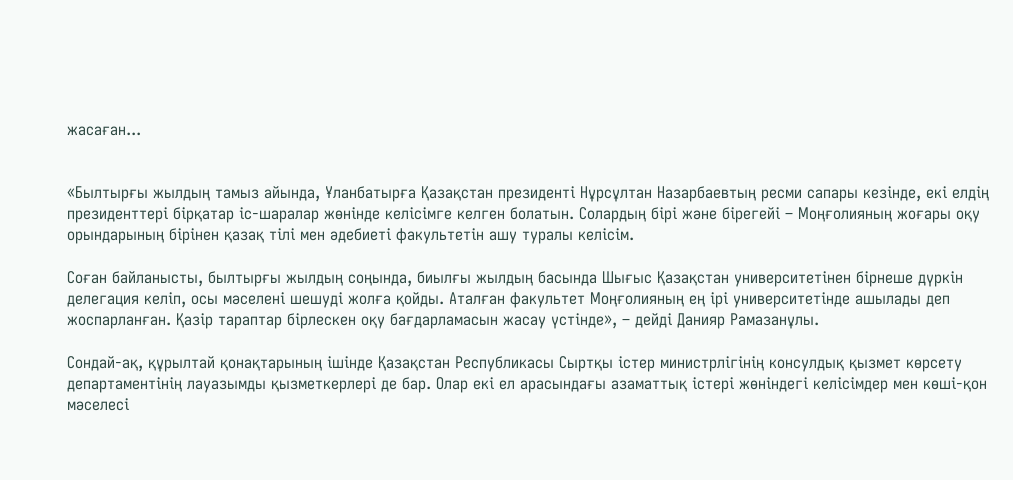жасаған...


«Былтырғы жылдың тамыз айында, Ұланбатырға Қазақстан президенті Нұрсұлтан Назарбаевтың ресми сапары кезінде, екі елдің президенттері бірқатар іс-шаралар жөнінде келісімге келген болатын. Солардың бірі және бірегейі – Моңғолияның жоғары оқу орындарының бірінен қазақ тілі мен әдебиеті факультетін ашу туралы келісім.

Соған байланысты, былтырғы жылдың соңында, биылғы жылдың басында Шығыс Қазақстан университетінен бірнеше дүркін делегация келіп, осы мәселені шешуді жолға қойды. Аталған факультет Моңғолияның ең ірі университетінде ашылады деп жоспарланған. Қазір тараптар бірлескен оқу бағдарламасын жасау үстінде», – дейді Данияр Рамазанұлы.

Сондай-ақ, құрылтай қонақтарының ішінде Қазақстан Республикасы Сыртқы істер министрлігінің консулдық қызмет көрсету департаментінің лауазымды қызметкерлері де бар. Олар екі ел арасындағы азаматтық істері жөніндегі келісімдер мен көші-қон мәселесі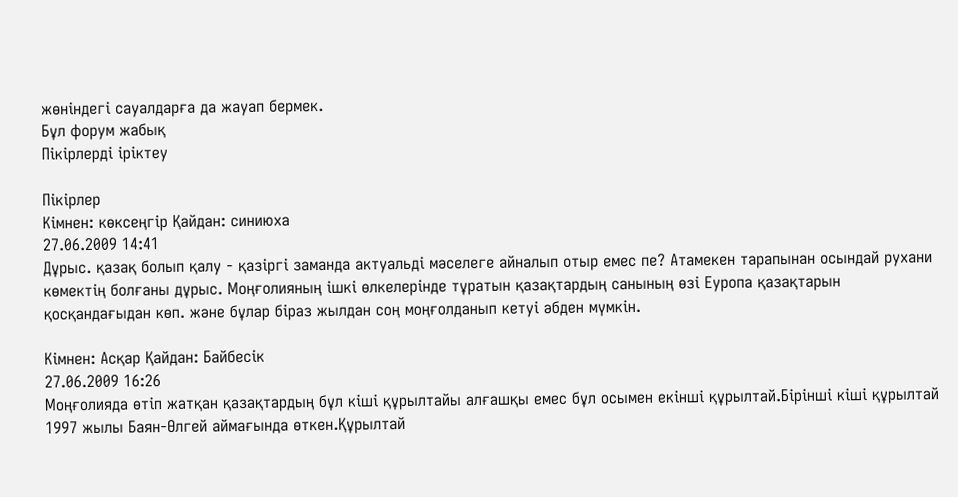жөніндегі сауалдарға да жауап бермек.
Бұл форум жабық
Пікірлерді іріктеу

Пікірлер
Кімнен: көксеңгір Қайдан: синиюха
27.06.2009 14:41
Дұрыс. қазақ болып қалу - қазіргі заманда актуальді мәселеге айналып отыр емес пе? Атамекен тарапынан осындай рухани көмектің болғаны дұрыс. Моңғолияның ішкі өлкелерінде тұратын қазақтардың санының өзі Еуропа қазақтарын қосқандағыдан көп. және бұлар біраз жылдан соң моңғолданып кетуі әбден мүмкін.

Кімнен: Асқар Қайдан: Байбесік
27.06.2009 16:26
Моңғолияда өтіп жатқан қазақтардың бұл кіші құрылтайы алғашқы емес бұл осымен екінші құрылтай.Бірінші кіші құрылтай 1997 жылы Баян-Өлгей аймағында өткен.Құрылтай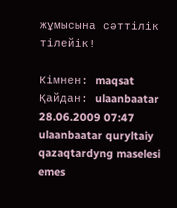жұмысына сәттілік тілейік!

Кімнен: maqsat Қайдан: ulaanbaatar
28.06.2009 07:47
ulaanbaatar quryltaiy qazaqtardyng maselesi emes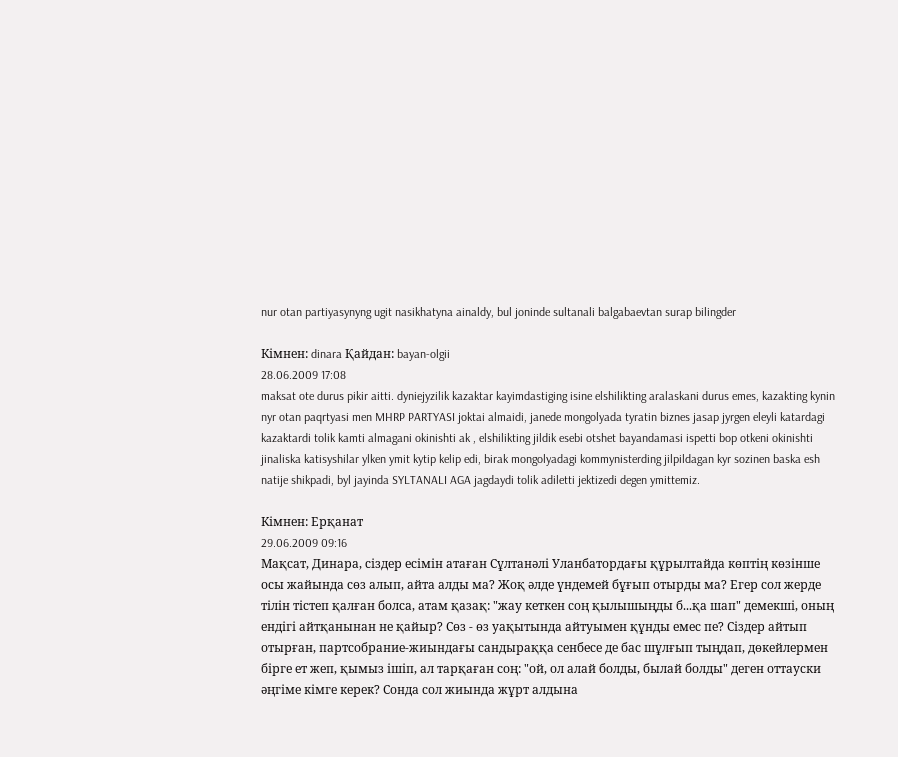nur otan partiyasynyng ugit nasikhatyna ainaldy, bul joninde sultanali balgabaevtan surap bilingder

Кімнен: dinara Қайдан: bayan-olgii
28.06.2009 17:08
maksat ote durus pikir aitti. dyniejyzilik kazaktar kayimdastiging isine elshilikting aralaskani durus emes, kazakting kynin nyr otan paqrtyasi men MHRP PARTYASI joktai almaidi, janede mongolyada tyratin biznes jasap jyrgen eleyli katardagi kazaktardi tolik kamti almagani okinishti ak , elshilikting jildik esebi otshet bayandamasi ispetti bop otkeni okinishti jinaliska katisyshilar ylken ymit kytip kelip edi, birak mongolyadagi kommynisterding jilpildagan kyr sozinen baska esh natije shikpadi, byl jayinda SYLTANALI AGA jagdaydi tolik adiletti jektizedi degen ymittemiz.

Кімнен: Ерқанат
29.06.2009 09:16
Мақсат, Динара, сіздер есімін атаған Сұлтанәлі Уланбатордағы құрылтайда көптің көзінше осы жайында сөз алып, айта алды ма? Жоқ әлде үндемей бұғып отырды ма? Егер сол жерде тілін тістеп қалған болса, атам қазақ: "жау кеткен соң қылышыңды б...қа шап" демекші, оның ендігі айтқанынан не қайыр? Сөз - өз уақытында айтуымен құнды емес пе? Сіздер айтып отырған, партсобрание-жиындағы сандыраққа сенбесе де бас шұлғып тыңдап, дөкейлермен бірге ет жеп, қымыз ішіп, ал тарқаған соң: "ой, ол алай болды, былай болды" деген оттауски әңгіме кімге керек? Сонда сол жиында жұрт алдына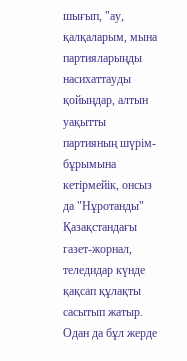шығып, "ау, қалқаларым, мына партияларыңды насихаттауды қойыңдар, алтын уақытты партияның шүрім-бұрымына кетірмейік, онсыз да "Нұротанды" Қазақстандағы газет-жорнал, теледидар күнде қақсап құлақты сасытып жатыр. Одан да бұл жерде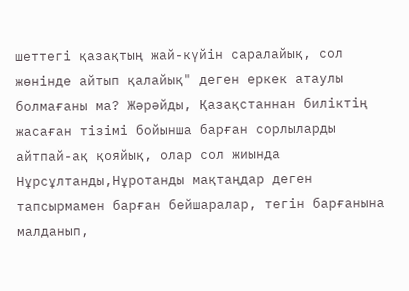шеттегі қазақтың жай-күйін саралайық, сол жөнінде айтып қалайық" деген еркек атаулы болмағаны ма? Жәрәйды, Қазақстаннан биліктің жасаған тізімі бойынша барған сорлыларды айтпай-ақ қояйық, олар сол жиында Нұрсұлтанды,Нұротанды мақтаңдар деген тапсырмамен барған бейшаралар, тегін барғанына малданып,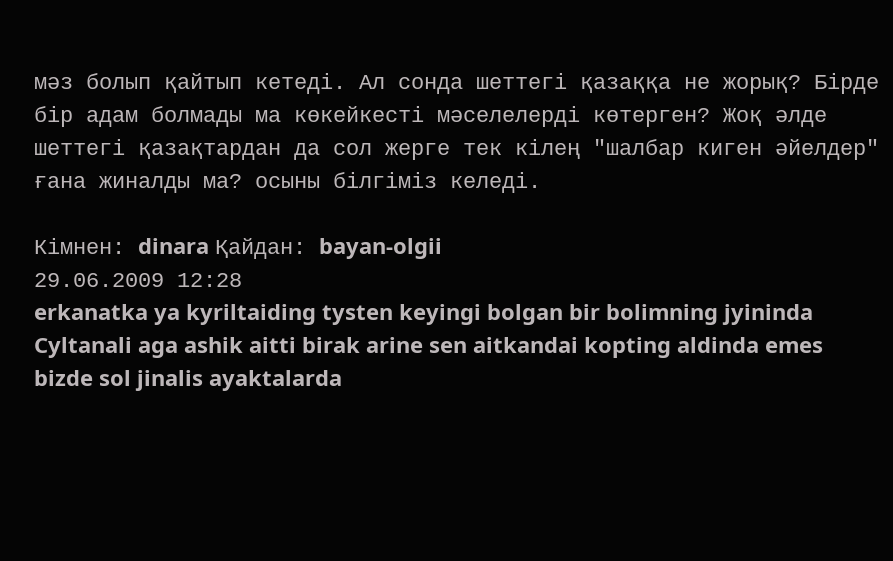мәз болып қайтып кетеді. Ал сонда шеттегі қазаққа не жорық? Бірде бір адам болмады ма көкейкесті мәселелерді көтерген? Жоқ әлде шеттегі қазақтардан да сол жерге тек кілең "шалбар киген әйелдер" ғана жиналды ма? осыны білгіміз келеді.

Кімнен: dinara Қайдан: bayan-olgii
29.06.2009 12:28
erkanatka ya kyriltaiding tysten keyingi bolgan bir bolimning jyininda Cyltanali aga ashik aitti birak arine sen aitkandai kopting aldinda emes bizde sol jinalis ayaktalarda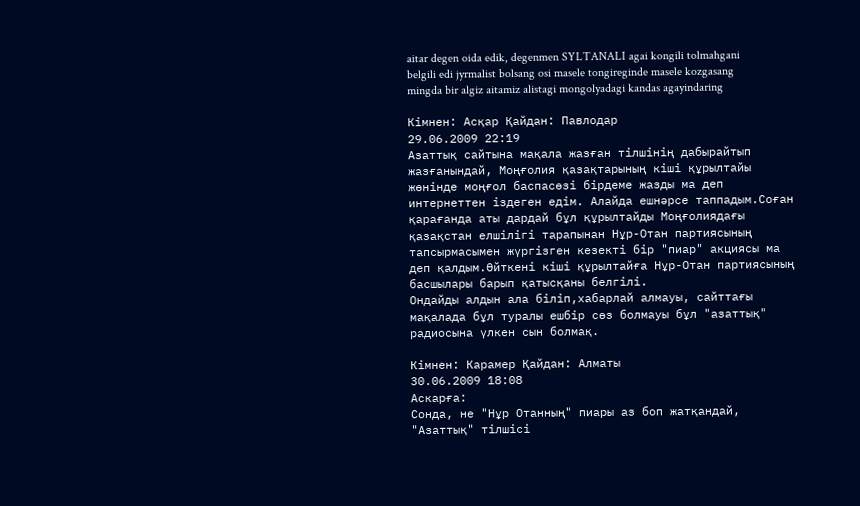aitar degen oida edik, degenmen SYLTANALI agai kongili tolmahgani belgili edi jyrmalist bolsang osi masele tongireginde masele kozgasang mingda bir algiz aitamiz alistagi mongolyadagi kandas agayindaring

Кімнен: Асқар Қайдан: Павлодар
29.06.2009 22:19
Азаттық сайтына мақала жазған тілшінің дабырайтып жазғанындай, Моңғолия қазақтарының кіші құрылтайы жөнінде моңғол баспасөзі бірдеме жазды ма деп интернеттен іздеген едім. Алайда ешнәрсе таппадым.Соған қарағанда аты дардай бұл құрылтайды Моңғолиядағы қазақстан елшілігі тарапынан Нұр-Отан партиясының тапсырмасымен жүргізген кезекті бір "пиар" акциясы ма деп қалдым.Өйткені кіші құрылтайға Нұр-Отан партиясының басшылары барып қатысқаны белгілі.
Ондайды алдын ала біліп,хабарлай алмауы, сайттағы мақалада бұл туралы ешбір сөз болмауы бұл "азаттық" радиосына үлкен сын болмақ.

Кімнен: Карамер Қайдан: Алматы
30.06.2009 18:08
Аскарға:
Сонда, не "Нұр Отанның" пиары аз боп жатқандай, "Азаттық" тілшісі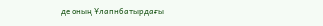де оның Ұлапнбатырдағы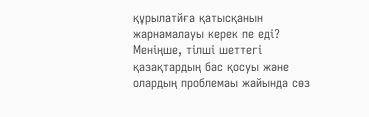құрылатйға қатысқанын жарнамалауы керек пе еді? Меніңше, тілші шеттегі қазақтардың бас қосуы және олардың проблемаы жайында сөз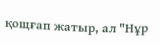қощғап жатыр, ал "Нұр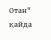Отан" қайда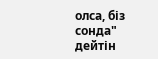олса, біз сонда" дейтін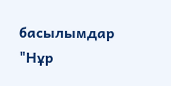басылымдар "Нұр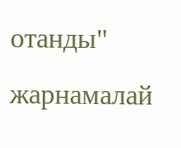отанды" жарнамалай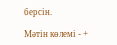берсін.

Мәтін көлемі - +